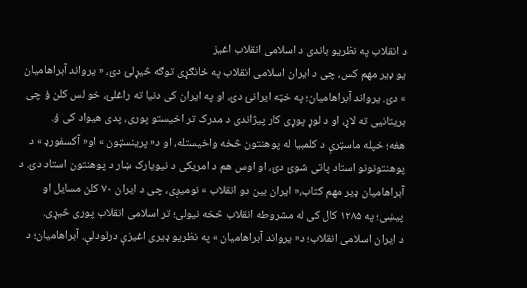د انقلاب په نظریو باندی د اسلامی انقلاب اغیز
یو ډیر مهم کس، چی د ایران اسلامی انقلاب په ځانګړی توګه څیړلئ دئ، « یرواند آبراهامیان » دئ. یرواند آبراهامیان؛ په خټه ایرانئ دئ، او په ایران کی دنیا ته راغلئ، خو لس کلن ؤ چی بریتانیی ته لاړ، او د لوړ پوړی کار پیژاندی د مدرک تر اخیستو پوری، پدی هیواد کی ؤ.
هغه؛ خپله ماسټرې د کلمبیا له پوهنتون څخه واخیستله، او د« پرینسټون » او« آکسفورډ » د پوهنتونونو استاد پاتی شوئ دئ، او اوس هم د امریکی د نیویارک ښار د پوهنتون استاد دئ. د آبراهامیان ډیر مهم کتاب،« ایران بین دو انقلاب » نومیږی، چی د ایران ۷۰ کلن مسایل او پیښی؛ په ۱۲۸۵ کال کی له مشروطه انقلاب څخه نیولی؛ تر اسلامی انقلاب پوری څیړی.
د ایران اسلامی انقلاب؛ د« یرواند آبراهامیان » په نظریو ډیری اغیزې درلودلې. آبراهامیان؛ د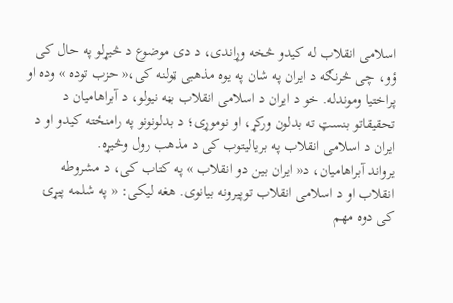اسلامی انقلاب له کیدو څخه وړاندی، د دی موضوع د څیړلو په حال کی ؤو، چی څرنګه د ایران په شان په یوه مذهبی ټولنه کی،« حزب توده » وده او پراختیا وموندله. خو د ایران د اسلامی انقلاب بڼه نیولو، د آبراهامیان د تحقیقاتو بنسټ ته بدلون ورکړ، او نوموړی؛ د بدلونونو په رامنځته کیدو او د ایران د اسلامی انقلاب په بریالیتوب کی د مذهب رول وڅیړه.
یرواند آبراهامیان، د« ایران بین دو انقلاب » په کتاب کی، د مشروطه انقلاب او د اسلامی انقلاب توپیرونه بیانوی. هغه لیکی: « په شلمه پیړۍ کی دوه مهم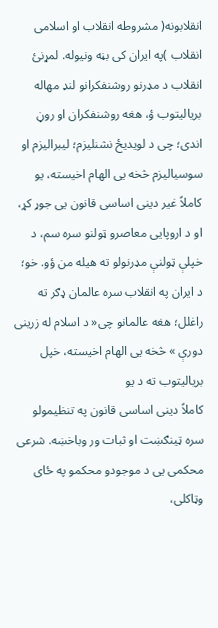انقلابونه( مشروطه انقلاب او اسلامی انقلاب )په ایران کی بڼه ونیوله. لمړنئ انقلاب د مډرنو روشنفکرانو لنډ مهاله بریالیتوب ؤ، هغه روشنفکران او روڼ اندی؛ چی د لویدیځ نشنلیزم؛ لیبرالیزم او سوسیالیزم څخه یی الهام اخیسته، یو کاملاً غیر دینی اساسی قانون یی جوړ کړ، او د اروپایی معاصرو ټولنو سره سم، د خپلې ټولنې مډرنولو ته هیله من ؤو. خو؛ د ایران په انقلاب سره عالمان ډګر ته راغلل؛ هغه عالمانو چی« د اسلام له زرینی دورې » څخه یی الهام اخیسته، خپل بریالیتوب ته د یو
کاملاً دینی اساسی قانون په تنظیمولو سره ټینګښت او ثبات ور وباخښه. شرعی محکمی یی د موجودو محکمو په ځای وټاکلی،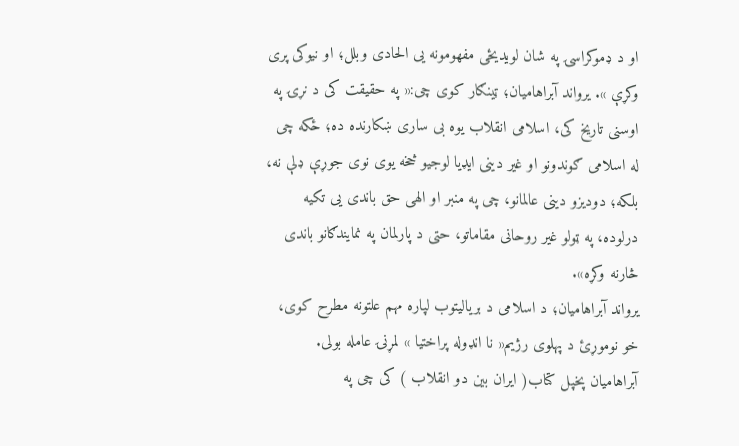او د ډموکراسۍ په شان لویدیځی مفهومونه یی الحادی وبلل؛ او نیوکی پری وکړې ». یرواند آبراهامیان؛ ټینګار کوی چی:« په حقیقت کی د نړۍ په اوسنی تاریخ کی، اسلامی انقلاب یوه بی ساری ښکارنده ده؛ ځکه چی له اسلامی ګوندونو او غیر دینی ایډیا لوجیو څخه یوی نوی جوړې ډلې نه، بلکه؛ دودیزو دینی عالمانو، چی په منبر او الهی حق باندی یی تکیه درلوده، په ټولو غیر روحانی مقاماتو، حتی د پارلمان په نمایندګانو باندی څارنه وکړه».
یرواند آبراهامیان؛ د اسلامی د بریالیتوب لپاره مهم علتونه مطرح کوی، خو نوموړئ د پهلوی رژیم« نا انډوله پراختیا » لمړنۍ عامله بولی. آبراهامیان پخپل کتاب( ایران بین دو انقلاب ) کی چی په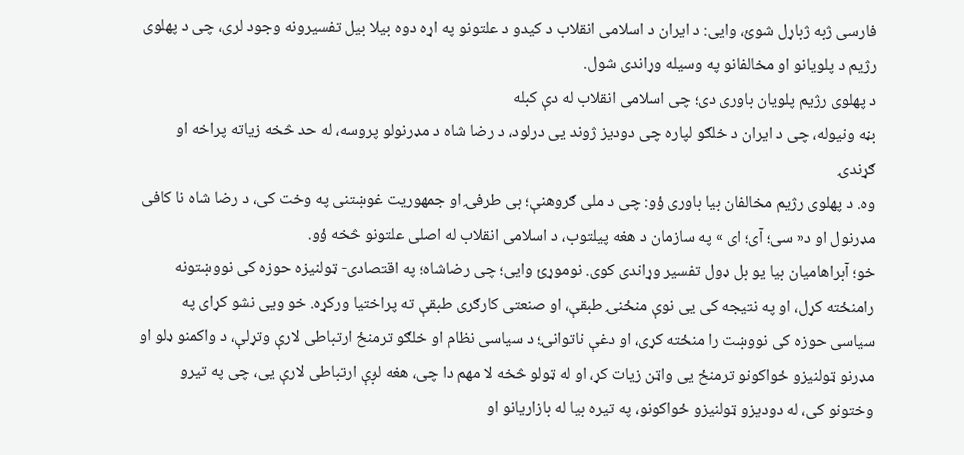فارسی ژبه ژباړل شوئ، وایی: د ایران د اسلامی انقلاب د کیدو د علتونو په اړه دوه بیلا بیل تفسیرونه وجود لری، چی د پهلوی رژیم د پلویانو او مخالفانو په وسیله وړاندی شول.
د پهلوی رژیم پلویان باوری دی؛ چی اسلامی انقلاب له دې کبله
بڼه ونیوله، چی د ایران د خلګو لپاره چی دودیز ژوند یی درلود، د رضا شاه د مډرنولو پروسه، له حد څخه زیاته پراخه او ګړندۍ
وه. د پهلوی رژیم مخالفان بیا باوری ؤو: چی د ملی ګروهنې؛ بی طرفۍ او جمهوریت غوښتنی په وخت کی، د رضا شاه نا کافی مډرنول او د« سی؛ آی؛ ای » په سازمان د هغه پیلتوب، د اسلامی انقلاب له اصلی علتونو څخه ؤو.
خو؛ آبراهامیان بیا یو بل ډول تفسیر وړاندی کوی. نوموړئ وایی؛ چی رضاشاه؛ په اقتصادی- ټولنیزه حوزه کی نووښتونه رامنځته کړل، او په نتیجه کی یی نوې منځنۍ طبقې، او صنعتی کارګری طبقې ته پراختیا ورکړه. خو ویی نشو کړای په سیاسی حوزه کی نووښت را منځته کړی، او دغې ناتوانۍ؛ د سیاسی نظام او خلګو ترمنځ ارتباطی لارې وتړلې، د واکمنو ډلو او مډرنو ټولنیزو ځواکونو ترمنځ یی واټن زیات کړ، او له ټولو څخه لا مهم دا چی، هغه لږې ارتباطی لارې یی، چی په تیرو وختونو کی، له دودیزو ټولنیزو ځواکونو، په تیره بیا له بازاریانو او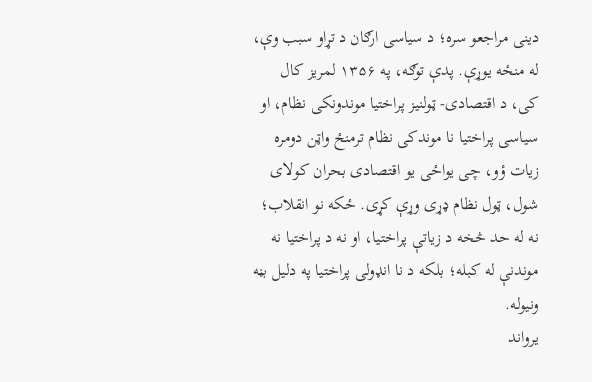دینی مراجعو سره؛ د سیاسی ارګان د تړاو سبب وې، له منځه یوړې. پدې توګه، په ۱۳۵۶ لمریز کال کی، د اقتصادی- ټولنیز پراختیا موندونکی نظام، او سیاسی پراختیا نا موندکی نظام ترمنځ واټن دومره زیات ؤو، چی یواځی یو اقتصادی بحران کولای شول، ټول نظام ډړی وړې کړی. ځکه نو انقلاب؛ نه له حد څخه د زیاتې پراختیا، او نه د پراختیا نه موندنې له کبله؛ بلکه د نا انډولی پراختیا په دلیل بڼه ونیوله.
یرواند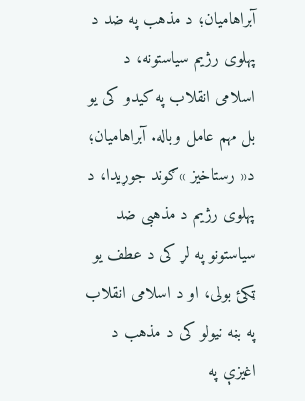آبراهامیان؛ د مذهب په ضد د پهلوی رژیم سیاستونه، د اسلامی انقلاب په کیدو کی یو بل مهم عامل وباله. آبراهامیان؛ د« رستاخیز »ګوند جوړیدا، د پهلوی رژیم د مذهبی ضد سیاستونو په لړ کی د عطف یو ټکئ بولی، او د اسلامی انقلاب په بڼه نیولو کی د مذهب د اغیزې په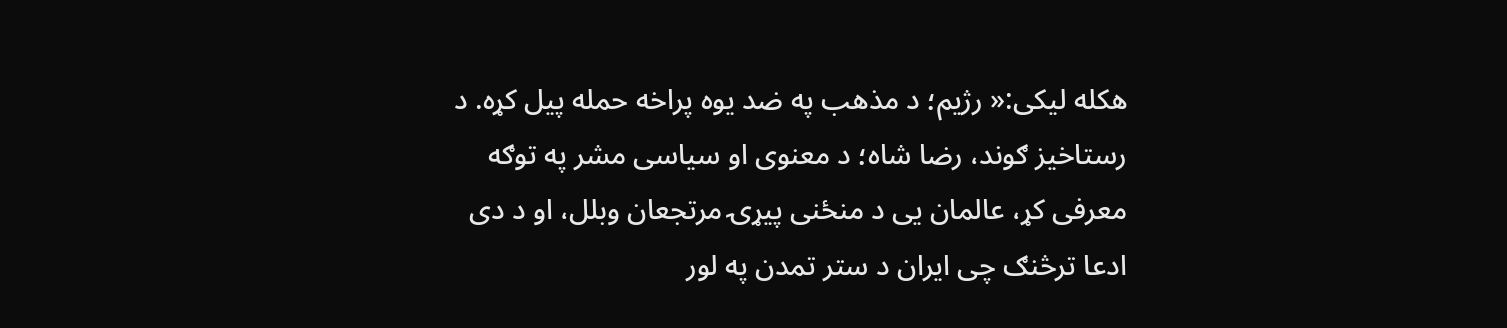هکله لیکی:« رژیم؛ د مذهب په ضد یوه پراخه حمله پیل کړه. د رستاخیز ګوند، رضا شاه؛ د معنوی او سیاسی مشر په توګه معرفی کړ، عالمان یی د منځنی پیړۍ مرتجعان وبلل، او د دی ادعا ترڅنګ چی ایران د ستر تمدن په لور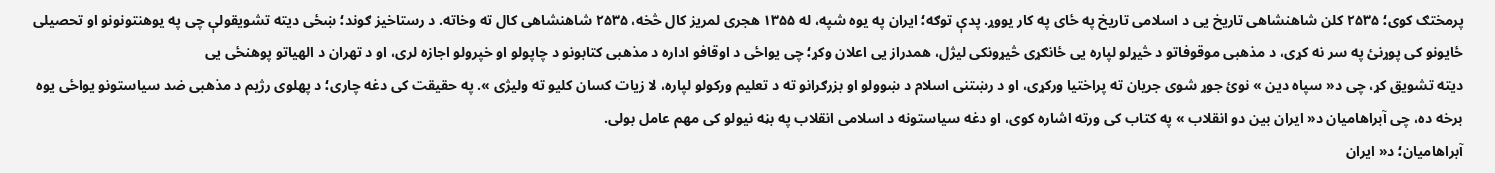پرمختګ کوی؛ ۲۵۳۵ کلن شاهنشاهی تاریخ یی د اسلامی تاریخ په ځای په کار یووړ. پدې توګه؛ ایران په یوه شپه، له ۱۳۵۵ هجری لمریز کال څخه، ۲۵۳۵ شاهنشاهی کال ته وخاته. د رستاخیز ګوند؛ ښځی دیته تشویقولې چی په یوهنتونونو او تحصیلی ځایونو کی پوړنئ په سر نه کړی، د مذهبی موقوفاتو د څیړلو لپاره یی ځانګړی څیړونکی لیژل، همدراز یی اعلان وکړ؛ چی یواځی د اوقافو اداره د مذهبی کتابونو د چاپولو او خپرولو اجازه لری، او د تهران د الهیاتو پوهنځی یی
دیته تشویق کړ، چی د« سپاه دین » نوئ جوړ شوی جریان ته پراختیا ورکړی، او د رښتنی اسلام د ښوولو او بزرګرانو ته د تعلیم ورکولو لپاره، لا زیات کسان کلیو ته ولیژی ». په حقیقت کی دغه چاری؛ د پهلوی رژیم د مذهبی ضد سیاستونو یواځی یوه برخه ده، چی آبراهامیان د« ایران بین دو انقلاب » په کتاب کی ورته اشاره کوی، او دغه سیاستونه د اسلامی انقلاب په بڼه نیولو کی مهم عامل بولی.
آبراهامیان؛ د« ایران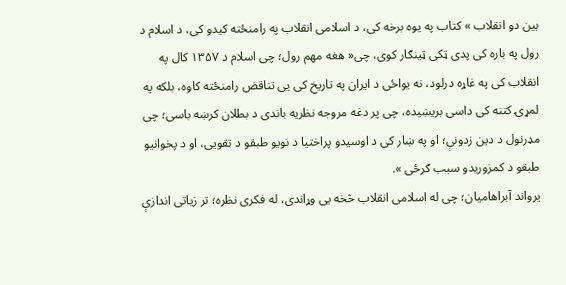بین دو انقلاب » کتاب په یوه برخه کی، د اسلامی انقلاب په رامنځته کیدو کی، د اسلام د رول په باره کی پدی ټکی ټینګار کوی، چی« هغه مهم رول؛ چی اسلام د ۱۳۵۷ کال په انقلاب کی په غاړه درلود، نه یواځی د ایران په تاریخ کی یی تناقض رامنځته کاوه، بلکه په لمړۍ کتنه کی داسی بریښیده، چی پر دغه مروجه نظریه باندی د بطلان کرښه باسی؛ چی مډرنول د دین زدونې؛ او په ښار کی د اوسیدو پراختیا د نویو طبقو د تقویی، او د پخوانیو طبقو د کمزوریدو سبب ګرځی ».
یرواند آبراهامیان؛ چی له اسلامی انقلاب څخه یی وړاندی، له فکری نظره؛ تر زیاتی اندازې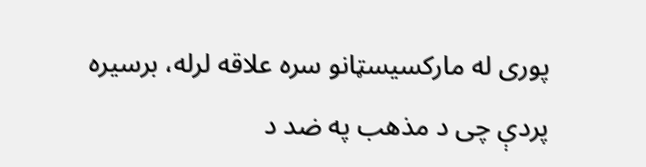پوری له مارکسیسټانو سره علاقه لرله، برسیره پردې چی د مذهب په ضد د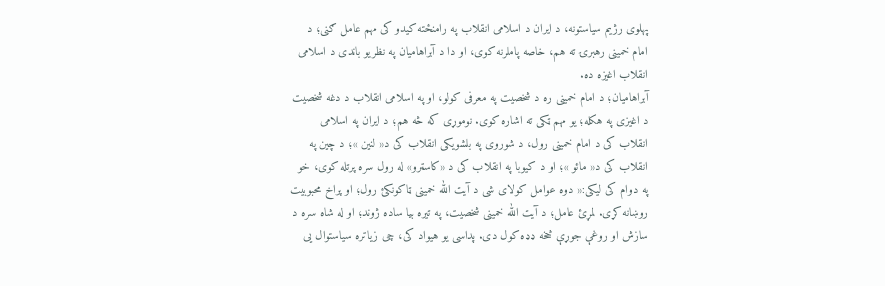پهلوی رژیم سیاستونه، د ایران د اسلامی انقلاب په رامنځته کیدو کی مهم عامل ګنی؛ د امام خمینی رهبرۍ ته هم، خاصه پاملرنه کوی، او دا د آبراهامیان په نظریو باندی د اسلامی انقلاب اغیزه ده.
آبراهامیان؛ د امام خمینی ره د شخصیت په معرفی کولو، او په اسلامی انقلاب د دغه شخصیت د اغیزی په هکله؛ یو مهم ټکی ته اشاره کوی. نوموړی که څه هم؛ د ایران په اسلامی انقلاب کی د امام خمینی رول، د شوروی په بلشویکی انقلاب کی د« لنین »؛ د چین په انقلاب کی د« مائو »؛ او د کیوبا په انقلاب کی د «کاسټرو» له رول سره پرتله کوی، خو په دوام کی لیکی:« دوه عوامل کولای شی د آیت الله خمینی ټاکونکئ رول؛ او پراخ محبوبیت روښانه کړی. لمړئ عامل؛ د آیت الله خمینی شخصیت، په تیره بیا ساده ژوند؛ او له شاه سره د سازش او روغې جوړې څخه ډډه کول دی. پداسی یو هیواد کی، چی زیاتره سیاستوال یی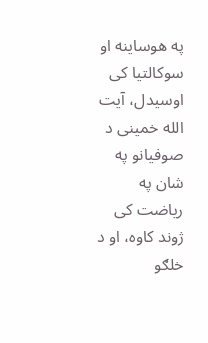په هوساینه او سوکالتیا کی اوسیدل، آیت الله خمینی د صوفیانو په شان په ریاضت کی ژوند کاوه، او د خلګو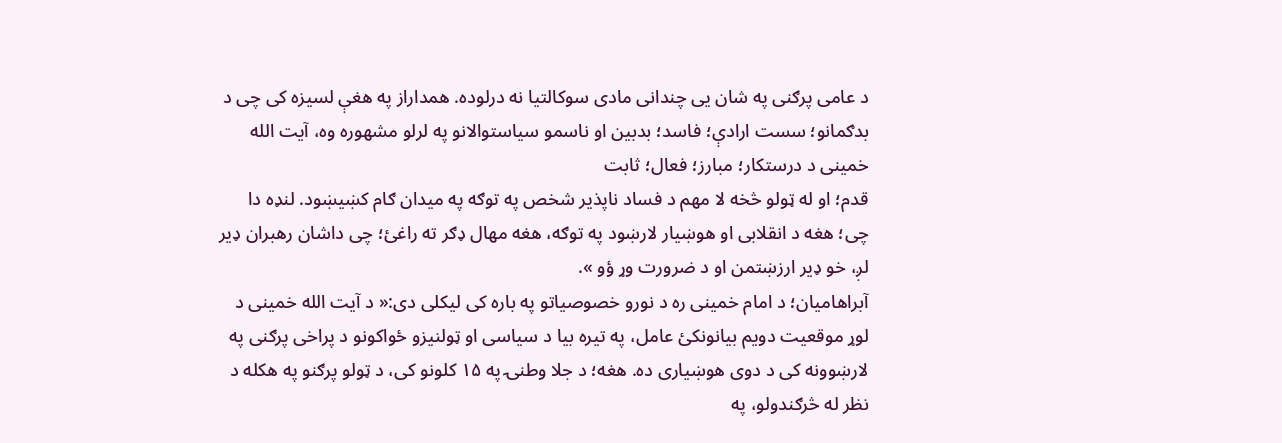د عامی پرګنی په شان یی چندانی مادی سوکالتیا نه درلوده. همداراز په هغې لسیزه کی چی د بدګمانو؛ سست ارادې؛ فاسد؛ بدبین او ناسمو سیاستوالانو په لرلو مشهوره وه، آیت الله خمینی د درستکار؛ مبارز؛ فعال؛ ثابت
قدم؛ او له ټولو څخه لا مهم د فساد ناپذیر شخص په توګه په میدان ګام کښیښود. لنډه دا چی؛ هغه د انقلابی او هوښیار لارښود په توګه، هغه مهال ډګر ته راغئ؛ چی داشان رهبران ډیر لږ، خو ډیر ارزښتمن او د ضرورت وړ ؤو ».
آبراهامیان؛ د امام خمینی ره د نورو خصوصیاتو په باره کی لیکلی دی:« د آیت الله خمینی د لوړ موقعیت دویم بیانونکئ عامل، په تیره بیا د سیاسی او ټولنیزو ځواکونو د پراخی پرګنی په لارښوونه کی د دوی هوښیاری ده. هغه؛ د جلا وطنۍ په ۱۵ کلونو کی، د ټولو پرګنو په هکله د نظر له څرګندولو، په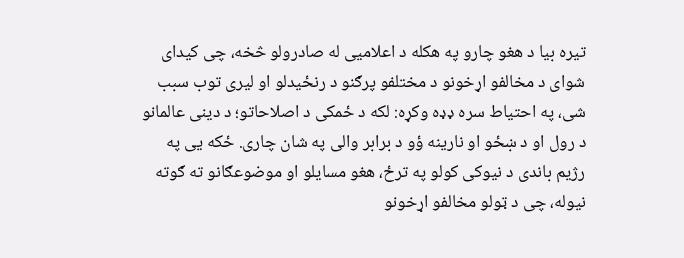تیره بیا د هغو چارو په هکله د اعلامیی له صادرولو څخه، چی کیدای شوای د مخالفو اړخونو د مختلفو پرګنو د رنځیدلو او لیری توب سبب شی، په احتیاط سره ډډه وکړه: لکه د ځمکی د اصلاحاتو؛ د دینی عالمانو د رول او د ښځو او نارینه ؤو د برابر والی په شان چاری. ځکه یی په رژیم باندی د نیوکی کولو په ترځ، هغو مسایلو او موضوعګانو ته ګوته نیوله، چی د ټولو مخالفو اړخونو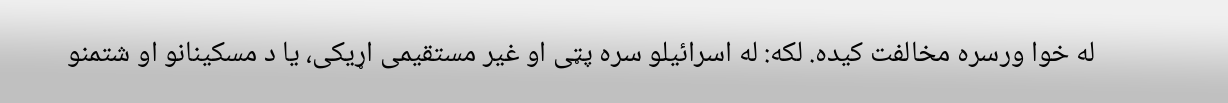له خوا ورسره مخالفت کیده. لکه: له اسرائیلو سره پټی او غیر مستقیمی اړیکی، یا د مسکینانو او شتمنو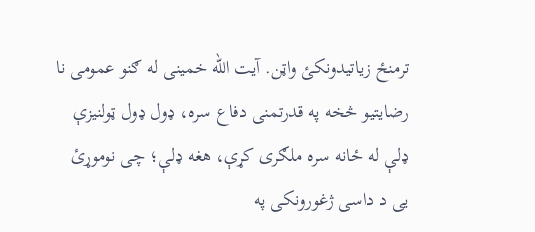ترمنځ زیاتیدونکئ واټن. آیت الله خمینی له ګنو عمومی نا رضایتیو څخه په قدرتمنی دفاع سره، ډول ډول ټولنیزې ډلې له ځانه سره ملګری کړې، هغه ډلې؛ چی نوموړئ یی د داسی ژغورونکی په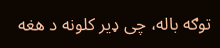توګه باله، چی ډیر کلونه د هغه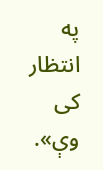په انتظار کی وې».